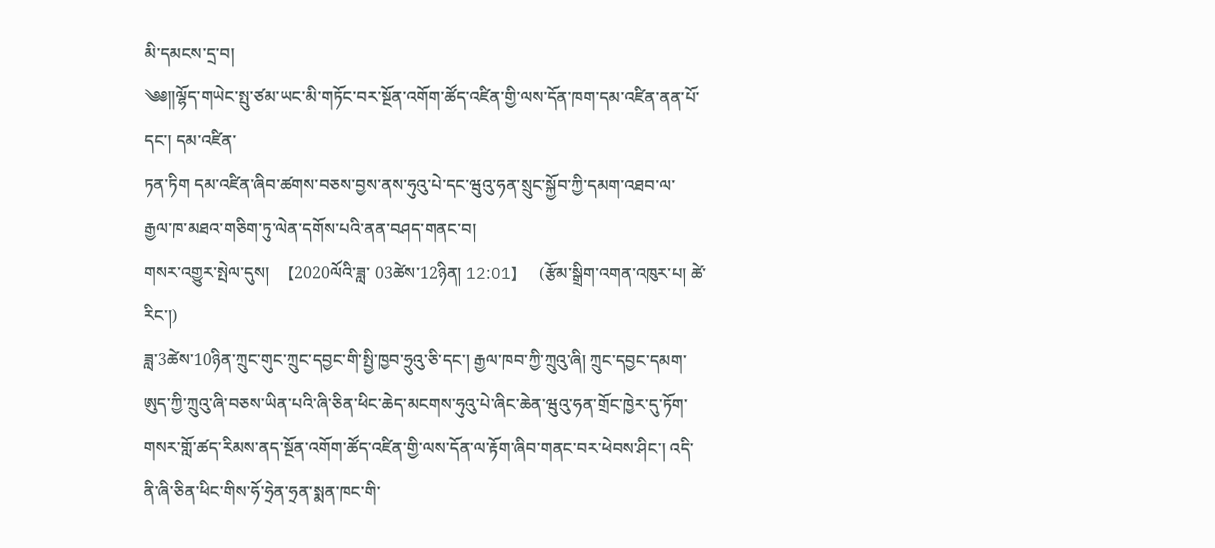མི་དམངས་དྲ་བ།
༄༅༎ལྷོད་གཡེང་སྤུ་ཙམ་ཡང་མི་གཏོང་བར་སྔོན་འགོག་ཚོད་འཛིན་གྱི་ལས་དོན་ཁག་དམ་འཛིན་ནན་པོ་དང་། དམ་འཛིན་
ཏན་ཏིག དམ་འཛིན་ཞིབ་ཚགས་བཅས་བྱས་ནས་ཧུའུ་པེ་དང་ཝུའུ་ཧན་སྲུང་སྐྱོབ་ཀྱི་དམག་འཐབ་ལ་
རྒྱལ་ཁ་མཐའ་གཅིག་ཏུ་ལེན་དགོས་པའི་ནན་བཤད་གནང་བ།
གསར་འགྱུར་སྤེལ་དུས།  【2020ལོའི་ཟླ་ 03ཚེས་12ཉིན། 12:01】   (རྩོམ་སྒྲིག་འགན་འཁུར་པ། ཚེ་རིང་།)
ཟླ་3ཚེས་10ཉིན་ཀྲུང་གུང་ཀྲུང་དབྱང་གི་སྤྱི་ཁྱབ་ཧྲུའུ་ཅི་དང་། རྒྱལ་ཁབ་ཀྱི་ཀྲུའུ་ཞི། ཀྲུང་དབྱང་དམག་ཨུད་ཀྱི་ཀྲུའུ་ཞི་བཅས་ཡིན་པའི་ཞི་ཅིན་ཕིང་ཆེད་མངགས་ཧུའུ་པེ་ཞིང་ཆེན་ཝུའུ་ཧན་གྲོང་ཁྱེར་དུ་ཏོག་གསར་གློ་ཚད་རིམས་ནད་སྔོན་འགོག་ཚོད་འཛིན་གྱི་ལས་དོན་ལ་རྟོག་ཞིབ་གནང་བར་ཕེབས་ཤིང་། འདི་ནི་ཞི་ཅིན་ཕིང་གིས་ཧོ་ཧྲེན་ཧྲན་སྨན་ཁང་གི་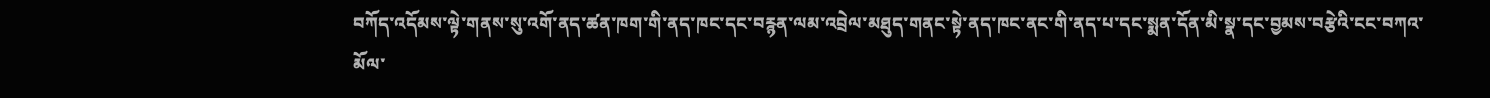བཀོད་འདོམས་ལྟེ་གནས་སུ་འགོ་ནད་ཚན་ཁག་གི་ནད་ཁང་དང་བརྙན་ལམ་འབྲེལ་མཐུད་གནང་སྟེ་ནད་ཁང་ནང་གི་ནད་པ་དང་སྨན་དོན་མི་སྣ་དང་བྱམས་བརྩེའི་ངང་བཀའ་མོལ་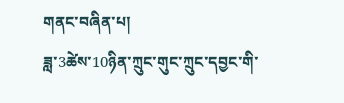གནང་བཞིན་པ།
ཟླ་3ཚེས་10ཉིན་ཀྲུང་གུང་ཀྲུང་དབྱང་གི་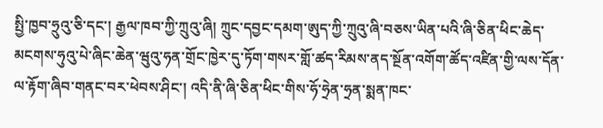སྤྱི་ཁྱབ་ཧྲུའུ་ཅི་དང་། རྒྱལ་ཁབ་ཀྱི་ཀྲུའུ་ཞི། ཀྲུང་དབྱང་དམག་ཨུད་ཀྱི་ཀྲུའུ་ཞི་བཅས་ཡིན་པའི་ཞི་ཅིན་ཕིང་ཆེད་མངགས་ཧུའུ་པེ་ཞིང་ཆེན་ཝུའུ་ཧན་གྲོང་ཁྱེར་དུ་ཏོག་གསར་གློ་ཚད་རིམས་ནད་སྔོན་འགོག་ཚོད་འཛིན་གྱི་ལས་དོན་ལ་རྟོག་ཞིབ་གནང་བར་ཕེབས་ཤིང་། འདི་ནི་ཞི་ཅིན་ཕིང་གིས་ཧོ་ཧྲེན་ཧྲན་སྨན་ཁང་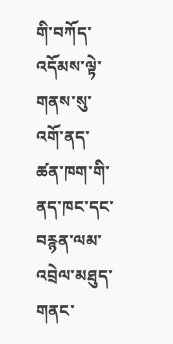གི་བཀོད་འདོམས་ལྟེ་གནས་སུ་འགོ་ནད་ཚན་ཁག་གི་ནད་ཁང་དང་བརྙན་ལམ་འབྲེལ་མཐུད་གནང་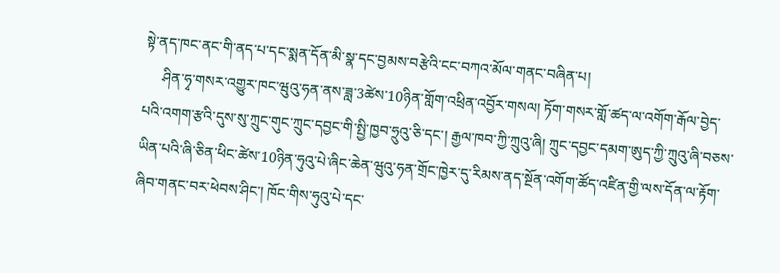སྟེ་ནད་ཁང་ནང་གི་ནད་པ་དང་སྨན་དོན་མི་སྣ་དང་བྱམས་བརྩེའི་ངང་བཀའ་མོལ་གནང་བཞིན་པ།
     ཤིན་ཧྭ་གསར་འགྱུར་ཁང་ཝུའུ་ཧན་ནས་ཟླ་3ཚེས་10ཉིན་གློག་འཕྲིན་འབྱོར་གསལ། ཏོག་གསར་གློ་ཚད་ལ་འགོག་རྒོལ་བྱེད་པའི་འགག་རྩའི་དུས་སུ་ཀྲུང་གུང་ཀྲུང་དབྱང་གི་སྤྱི་ཁྱབ་ཧྲུའུ་ཅི་དང་། རྒྱལ་ཁབ་ཀྱི་ཀྲུའུ་ཞི། ཀྲུང་དབྱང་དམག་ཨུད་ཀྱི་ཀྲུའུ་ཞི་བཅས་ཡིན་པའི་ཞི་ཅིན་ཕིང་ཚེས་10ཉིན་ཧུའུ་པེ་ཞིང་ཆེན་ཝུའུ་ཧན་གྲོང་ཁྱེར་དུ་རིམས་ནད་སྔོན་འགོག་ཚོད་འཛིན་གྱི་ལས་དོན་ལ་རྟོག་ཞིབ་གནང་བར་ཕེབས་ཤིང་། ཁོང་གིས་ཧུའུ་པེ་དང་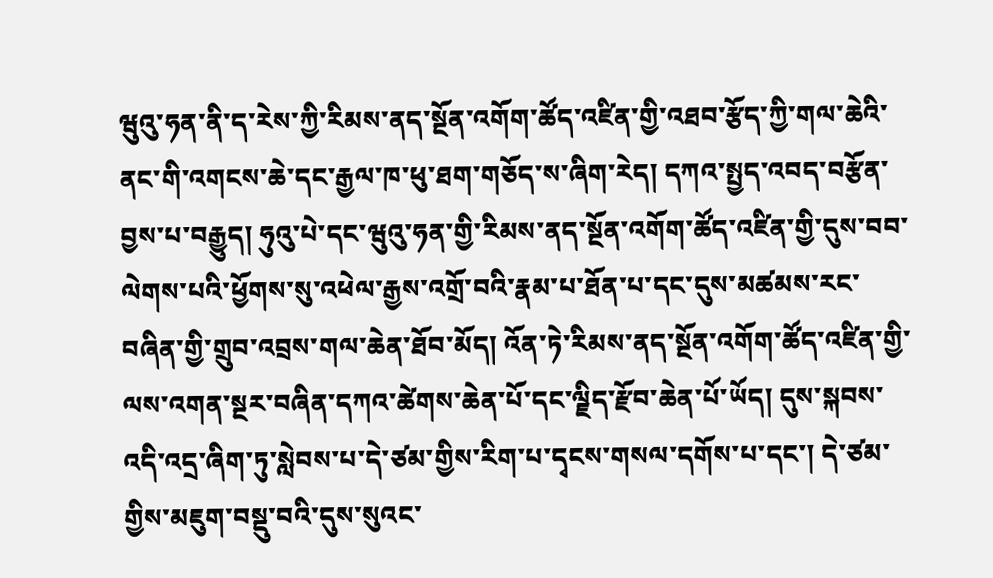ཝུའུ་ཧན་ནི་ད་རེས་ཀྱི་རིམས་ནད་སྔོན་འགོག་ཚོད་འཛིན་གྱི་འཐབ་རྩོད་ཀྱི་གལ་ཆེའི་ནང་གི་འགངས་ཆེ་དང་རྒྱལ་ཁ་ཕུ་ཐག་གཅོད་ས་ཞིག་རེད། དཀའ་སྤྱད་འབད་བརྩོན་བྱས་པ་བརྒྱུད། ཧུའུ་པེ་དང་ཝུའུ་ཧན་གྱི་རིམས་ནད་སྔོན་འགོག་ཚོད་འཛིན་གྱི་དུས་བབ་ལེགས་པའི་ཕྱོགས་སུ་འཕེལ་རྒྱས་འགྲོ་བའི་རྣམ་པ་ཐོན་པ་དང་དུས་མཚམས་རང་བཞིན་གྱི་གྲུབ་འབྲས་གལ་ཆེན་ཐོབ་མོད། འོན་ཏེ་རིམས་ནད་སྔོན་འགོག་ཚོད་འཛིན་གྱི་ལས་འགན་སྔར་བཞིན་དཀའ་ཚེགས་ཆེན་པོ་དང་ལྗིད་རྫོབ་ཆེན་པོ་ཡོད། དུས་སྐབས་འདི་འདྲ་ཞིག་ཏུ་སླེབས་པ་དེ་ཙམ་གྱིས་རིག་པ་དྭངས་གསལ་དགོས་པ་དང་། དེ་ཙམ་གྱིས་མཇུག་བསྡུ་བའི་དུས་སུའང་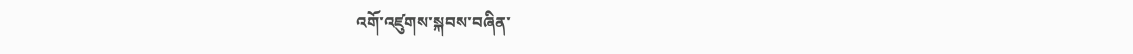འགོ་འཛུགས་སྐབས་བཞིན་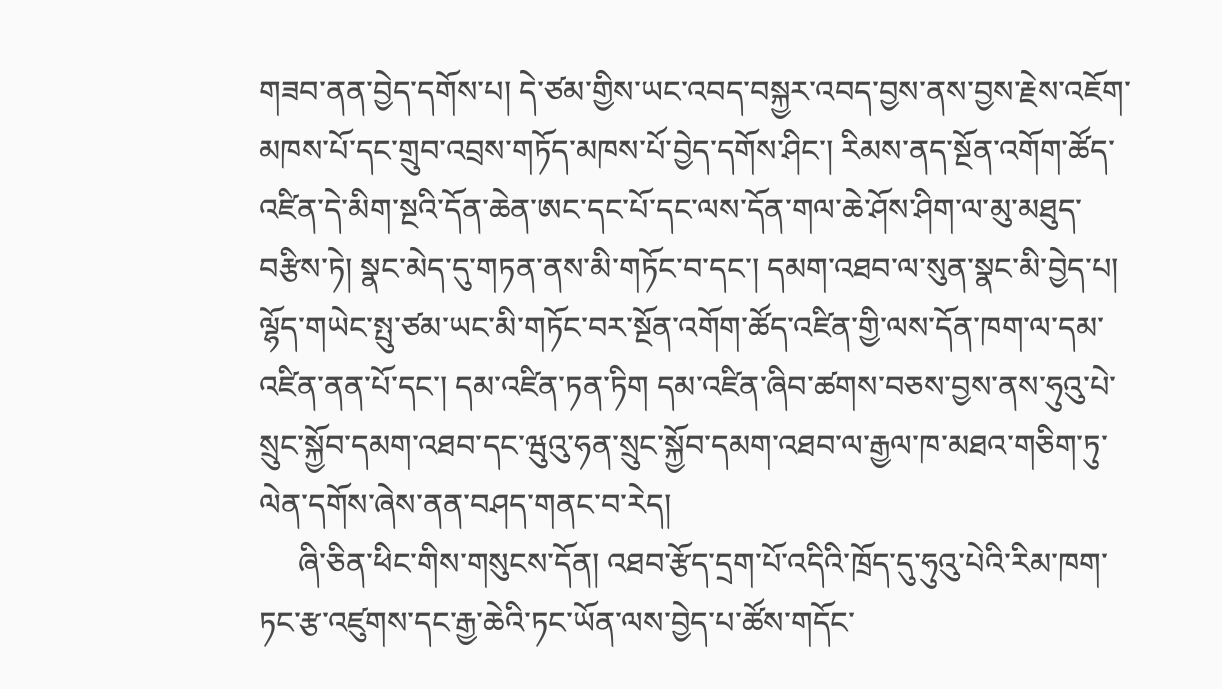གཟབ་ནན་བྱེད་དགོས་པ། དེ་ཙམ་གྱིས་ཡང་འབད་བསྐྱར་འབད་བྱས་ནས་བྱས་རྗེས་འཇོག་མཁས་པོ་དང་གྲུབ་འབྲས་གཏོད་མཁས་པོ་བྱེད་དགོས་ཤིང་། རིམས་ནད་སྔོན་འགོག་ཚོད་འཛིན་དེ་མིག་སྔའི་དོན་ཆེན་ཨང་དང་པོ་དང་ལས་དོན་གལ་ཆེ་ཤོས་ཤིག་ལ་མུ་མཐུད་བརྩིས་ཏེ། སྣང་མེད་དུ་གཏན་ནས་མི་གཏོང་བ་དང་། དམག་འཐབ་ལ་སུན་སྣང་མི་བྱེད་པ། ལྷོད་གཡེང་སྤུ་ཙམ་ཡང་མི་གཏོང་བར་སྔོན་འགོག་ཚོད་འཛིན་གྱི་ལས་དོན་ཁག་ལ་དམ་འཛིན་ནན་པོ་དང་། དམ་འཛིན་ཏན་ཏིག དམ་འཛིན་ཞིབ་ཚགས་བཅས་བྱས་ནས་ཧུའུ་པེ་སྲུང་སྐྱོབ་དམག་འཐབ་དང་ཝུའུ་ཧན་སྲུང་སྐྱོབ་དམག་འཐབ་ལ་རྒྱལ་ཁ་མཐའ་གཅིག་ཏུ་ལེན་དགོས་ཞེས་ནན་བཤད་གནང་བ་རེད།
     ཞི་ཅིན་ཕིང་གིས་གསུངས་དོན། འཐབ་རྩོད་དྲག་པོ་འདིའི་ཁྲོད་དུ་ཧུའུ་པེའི་རིམ་ཁག་ཏང་རྩ་འཛུགས་དང་རྒྱ་ཆེའི་ཏང་ཡོན་ལས་བྱེད་པ་ཚོས་གདོང་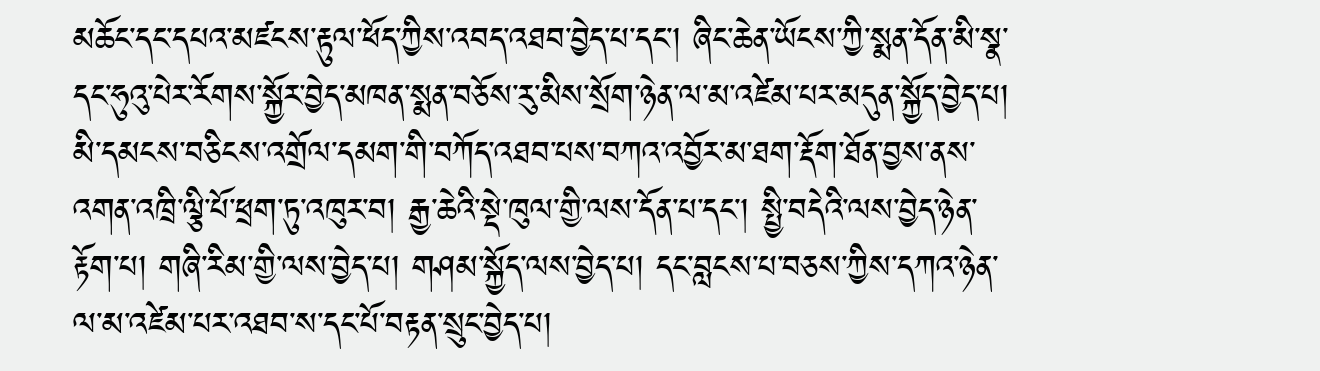མཆོང་དང་དཔའ་མཛངས་རྟུལ་ཕོད་ཀྱིས་འབད་འཐབ་བྱེད་པ་དང་། ཞིང་ཆེན་ཡོངས་ཀྱི་སྨན་དོན་མི་སྣ་དང་ཧུའུ་པེར་རོགས་སྐྱོར་བྱེད་མཁན་སྨན་བཅོས་རུ་མིས་སྲོག་ཉེན་ལ་མ་འཛེམ་པར་མདུན་སྐྱོད་བྱེད་པ། མི་དམངས་བཅིངས་འགྲོལ་དམག་གི་བཀོད་འཐབ་པས་བཀའ་འབྱོར་མ་ཐག་རྡོག་ཐོན་བྱས་ནས་འགན་འཁྲི་ལྕི་པོ་ཕྲག་ཏུ་འཁུར་བ། རྒྱ་ཆེའི་སྡེ་ཁུལ་གྱི་ལས་དོན་པ་དང་། སྤྱི་བདེའི་ལས་བྱེད་ཉེན་རྟོག་པ། གཞི་རིམ་གྱི་ལས་བྱེད་པ། གཤམ་སྐྱོད་ལས་བྱེད་པ། དང་བླངས་པ་བཅས་ཀྱིས་དཀའ་ཉེན་ལ་མ་འཛེམ་པར་འཐབ་ས་དང་པོ་བརྟན་སྲུང་བྱེད་པ།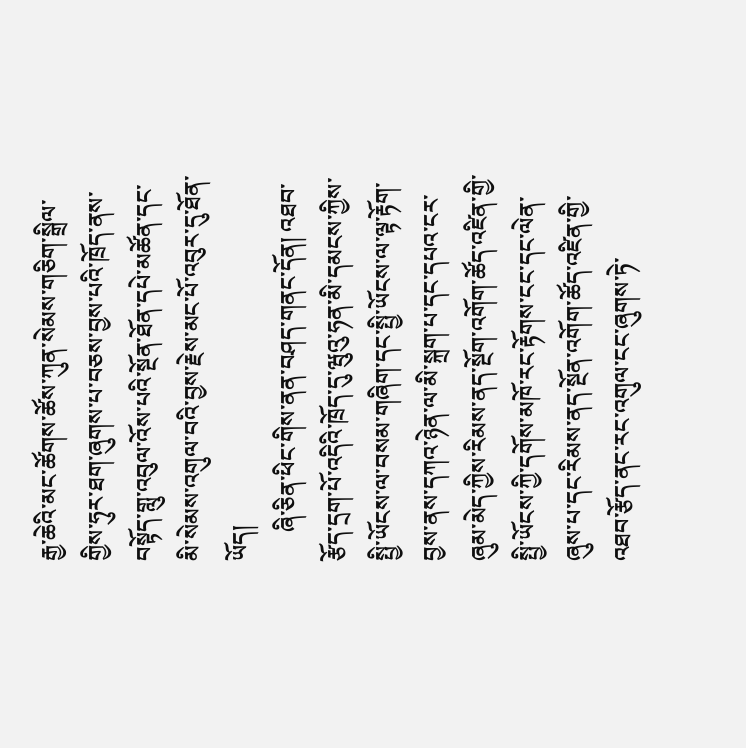རྒྱ་ཆེའི་མང་ཚོགས་ཚོས་ཀུན་སེམས་གཅིག་སྒྲིལ་གྱིས་ཧུར་ཐག་ཞུགས་པ་བཅས་བྱས་པའི་ཁྲོད་ནས་བསྟོད་གླུ་འབུལ་འོས་པའི་སྔོན་ཐོན་དཔེ་མཚོན་དང་མི་སེམས་འགུལ་བའི་བྱས་རྗེས་མང་པོ་འབུར་དུ་ཐོན་ཡོད།
     ཞི་ཅིན་ཕིང་གིས་ནན་བཤད་གནང་དོན། འཐབ་རྩོད་དྲག་པོ་འདིའི་ཁྲོད་དུ་ཝུའུ་ཧན་མི་དམངས་ཀྱིས་སྤྱི་ཡོངས་ལ་བསམ་གཞིག་དང་སྤྱི་ཡོངས་ལ་ལྟ་རྟོག་བྱས་ནས་དཀའ་ཉེན་ལ་མི་སྐྲག་པ་དང་དཔའ་ངར་ཞུམ་མེད་ཀྱིས་རིམས་ནད་སྔོག་འགོག་ཚོད་འཛིན་གྱི་སྤྱི་ཡོངས་ཀྱི་དགོས་མཁོ་རང་རྟོགས་ངང་དང་ལེན་ཞུས་པ་དང་རིམས་ནད་སྔོན་འགོག་ཚོད་འཛིན་གྱི་འཐབ་རྩོད་ནང་རང་འགུལ་ངང་ཞུགས་ཏེ་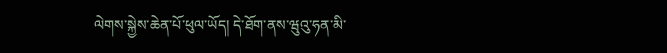ལེགས་སྐྱེས་ཆེན་པོ་ཕུལ་ཡོད། དེ་ཐོག་ནས་ཝུའུ་ཧན་མི་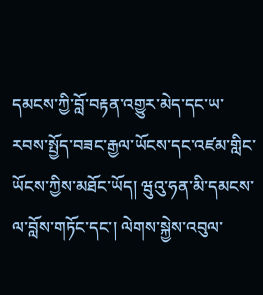དམངས་ཀྱི་བློ་བརྟན་འགྱུར་མེད་དང་ཡ་རབས་སྤྱོད་བཟང་རྒྱལ་ཡོངས་དང་འཛམ་གླིང་ཡོངས་ཀྱིས་མཐོང་ཡོད། ཝུའུ་ཧན་མི་དམངས་ལ་བློས་གཏོང་དང་། ལེགས་སྐྱེས་འབུལ་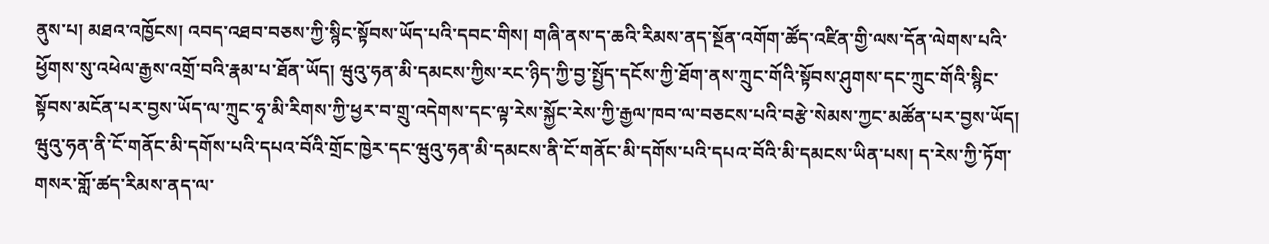ནུས་པ། མཐའ་འཁྱོངས། འབད་འཐབ་བཅས་ཀྱི་སྙིང་སྟོབས་ཡོད་པའི་དབང་གིས། གཞི་ནས་ད་ཆའི་རིམས་ནད་སྔོན་འགོག་ཚོད་འཛིན་གྱི་ལས་དོན་ལེགས་པའི་ཕྱོགས་སུ་འཕེལ་རྒྱས་འགྲོ་བའི་རྣམ་པ་ཐོན་ཡོད། ཝུའུ་ཧན་མི་དམངས་ཀྱིས་རང་ཉིད་ཀྱི་བྱ་སྤྱོད་དངོས་ཀྱི་ཐོག་ནས་ཀྲུང་གོའི་སྟོབས་ཤུགས་དང་ཀྲུང་གོའི་སྙིང་སྟོབས་མངོན་པར་བྱས་ཡོད་ལ་ཀྲུང་ཧྭ་མི་རིགས་ཀྱི་ཕྱར་བ་གྲུ་འདེགས་དང་ལྟ་རེས་སྐྱོང་རེས་ཀྱི་རྒྱལ་ཁབ་ལ་བཅངས་པའི་བརྩེ་སེམས་ཀྱང་མཚོན་པར་བྱས་ཡོད། ཝུའུ་ཧན་ནི་ངོ་གནོང་མི་དགོས་པའི་དཔའ་བོའི་གྲོང་ཁྱེར་དང་ཝུའུ་ཧན་མི་དམངས་ནི་ངོ་གནོང་མི་དགོས་པའི་དཔའ་བོའི་མི་དམངས་ཡིན་པས། ད་རེས་ཀྱི་ཏོག་གསར་གློ་ཚད་རིམས་ནད་ལ་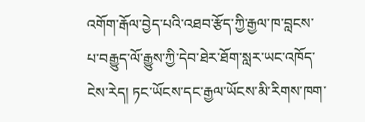འགོག་རྒོལ་བྱེད་པའི་འཐབ་རྩོད་ཀྱི་རྒྱལ་ཁ་བླངས་པ་བརྒྱུད་ལོ་རྒྱུས་ཀྱི་དེབ་ཐེར་ཐོག་སླར་ཡང་འཁོད་ངེས་རེད། ཏང་ཡོངས་དང་རྒྱལ་ཡོངས་མི་རིགས་ཁག་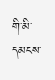གི་མི་དམངས་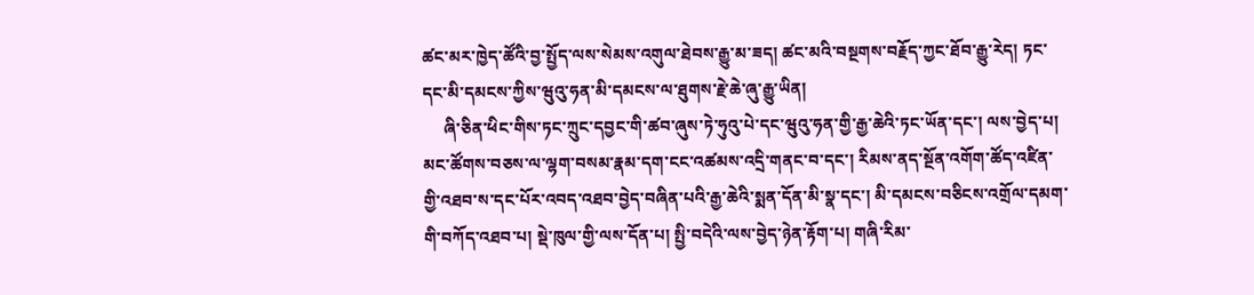ཚང་མར་ཁྱེད་ཚོའི་བྱ་སྤྱོད་ལས་སེམས་འགུལ་ཐེབས་རྒྱུ་མ་ཟད། ཚང་མའི་བསྔགས་བརྗོད་ཀྱང་ཐོབ་རྒྱུ་རེད། ཏང་དང་མི་དམངས་ཀྱིས་ཝུའུ་ཧན་མི་དམངས་ལ་ཐུགས་རྗེ་ཆེ་ཞུ་རྒྱུ་ཡིན།
     ཞི་ཅིན་ཕིང་གིས་ཏང་ཀྲུང་དབྱང་གི་ཚབ་ཞུས་ཏེ་ཧུའུ་པེ་དང་ཝུའུ་ཧན་གྱི་རྒྱ་ཆེའི་ཏང་ཡོན་དང་། ལས་བྱེད་པ། མང་ཚོགས་བཅས་ལ་ལྷག་བསམ་རྣམ་དག་ངང་འཚམས་འདྲི་གནང་བ་དང་། རིམས་ནད་སྔོན་འགོག་ཚོད་འཛིན་གྱི་འཐབ་ས་དང་པོར་འབད་འཐབ་བྱེད་བཞིན་པའི་རྒྱ་ཆེའི་སྨན་དོན་མི་སྣ་དང་། མི་དམངས་བཅིངས་འགྲོལ་དམག་གི་བཀོད་འཐབ་པ། སྡེ་ཁུལ་གྱི་ལས་དོན་པ། སྤྱི་བདེའི་ལས་བྱེད་ཉེན་རྟོག་པ། གཞི་རིམ་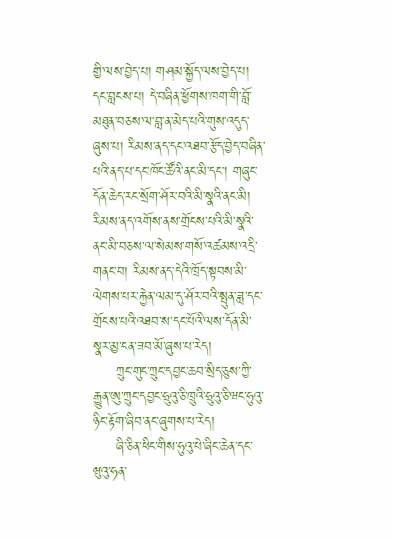གྱི་ལས་བྱེད་པ། གཤམ་སྐྱོད་ལས་བྱེད་པ། དང་བླངས་པ། དེ་བཞིན་ཕྱོགས་ཁག་གི་བློ་མཐུན་བཅས་ལ་བླ་ན་མེད་པའི་གུས་འདུད་ཞུས་པ། རིམས་ནད་དང་འཐབ་རྩོད་བྱེད་བཞིན་པའི་ནད་པ་དང་ཁོང་ཚོའི་ནང་མི་དང་། གཞུང་དོན་ཆེད་རང་སྲོག་ཤོར་བའི་མི་སྣའི་ནང་མི། རིམས་ནད་འགོས་ནས་གྲོངས་པའི་མི་སྣའི་ནང་མི་བཅས་ལ་སེམས་གསོ་འཚམས་འདྲི་གནང་བ། རིམས་ནད་དེའི་ཁྲོད་སྟབས་མི་ལེགས་པར་རྐྱེན་ལམ་དུ་ཤོར་བའི་སྤུན་ཟླ་དང་གྲོངས་པའི་འཐབ་ས་དང་པོའི་ལས་དོན་མི་སྣར་མྱ་ངན་ཟབ་མོ་ཞུས་པ་རེད།
     ཀྲུང་གུང་ཀྲུང་དབྱང་ཆབ་སྲིད་ཅུས་ཀྱི་རྒྱུན་ཨུ་ཀྲུང་དབྱང་ཧྲུའུ་ཅི་ཁྲུའི་ཧྲུའུ་ཅི་ཝང་ཧུའུ་ཉིང་རྟོག་ཞིབ་ནང་ཞུགས་པ་རེད།
     ཞི་ཅིན་ཕིང་གིས་ཧུའུ་པེ་ཞིང་ཆེན་དང་ཝུའུ་ཧན་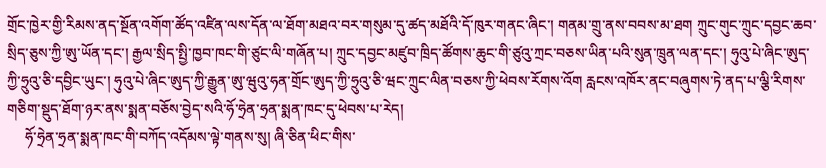གྲོང་ཁྱེར་གྱི་རིམས་ནད་སྔོན་འགོག་ཚོད་འཛིན་ལས་དོན་ལ་ཐོག་མཐའ་བར་གསུམ་དུ་ཚད་མཐོའི་དོ་ཁུར་གནང་ཞིང་། གནམ་གྲུ་ནས་བབས་མ་ཐག ཀྲུང་གུང་ཀྲུང་དབྱང་ཆབ་སྲིད་ཅུས་ཀྱི་ཨུ་ཡོན་དང་། རྒྱལ་སྲིད་སྤྱི་ཁྱབ་ཁང་གི་ཙུང་ལི་གཞོན་པ། ཀྲུང་དབྱང་མཛུབ་ཁྲིད་ཚོགས་ཆུང་གི་ཙུའུ་ཀྲང་བཅས་ཡིན་པའི་སུན་ཁྲུན་ལན་དང་། ཧུའུ་པེ་ཞིང་ཨུད་ཀྱི་ཧྲུའུ་ཅི་དབྱིང་ཡུང་། ཧུའུ་པེ་ཞིང་ཨུད་ཀྱི་རྒྱུན་ཨུ་ཝུའུ་ཧན་གྲོང་ཨུད་ཀྱི་ཧྲུའུ་ཅི་ཝང་ཀྲུང་ལིན་བཅས་ཀྱི་ཕེབས་རོགས་འོག རླངས་འཁོར་ནང་བཞུགས་ཏེ་ནད་པ་ལྕི་རིགས་གཅིག་སྡུད་ཐོག་ཉར་ནས་སྨན་བཅོས་བྱེད་སའི་ཧོ་ཧྲེན་ཧྲན་སྨན་ཁང་དུ་ཕེབས་པ་རེད།
     ཧོ་ཧྲེན་ཧྲན་སྨན་ཁང་གི་བཀོད་འདོམས་ལྟེ་གནས་སུ། ཞི་ཅིན་ཕིང་གིས་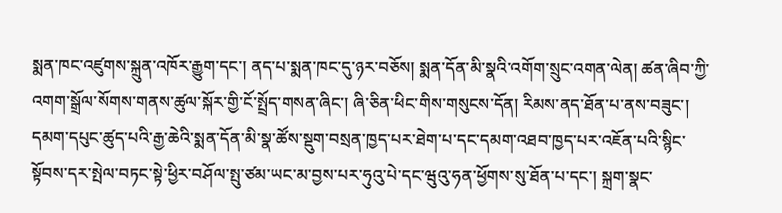སྨན་ཁང་འཛུགས་སྐྲུན་འཁོར་རྒྱུག་དང་། ནད་པ་སྨན་ཁང་དུ་ཉར་བཅོས། སྨན་དོན་མི་སྣའི་འགོག་སྲུང་འགན་ལེན། ཚན་ཞིབ་ཀྱི་འགག་སྒྲོལ་སོགས་གནས་ཚུལ་སྐོར་གྱི་ངོ་སྤྲོད་གསན་ཞིང་། ཞི་ཅིན་ཕིང་གིས་གསུངས་དོན། རིམས་ནད་ཐོན་པ་ནས་བཟུང་། དམག་དཔུང་ཚུད་པའི་རྒྱ་ཆེའི་སྨན་དོན་མི་སྣ་ཚོས་སྡུག་བསྲན་ཁྱད་པར་ཐེག་པ་དང་དམག་འཐབ་ཁྱད་པར་འཇོན་པའི་སྙིང་སྟོབས་དར་སྤེལ་བཏང་སྟེ་ཕྱིར་བཤོལ་སྤུ་ཙམ་ཡང་མ་བྱས་པར་ཧུའུ་པེ་དང་ཝུའུ་ཧན་ཕྱོགས་སུ་ཐོན་པ་དང་། སྐྲག་སྣང་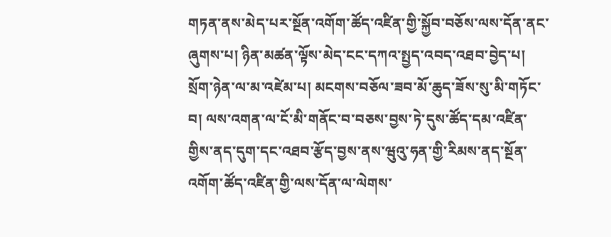གཏན་ནས་མེད་པར་སྔོན་འགོག་ཚོད་འཛིན་གྱི་སྐྱོབ་བཅོས་ལས་དོན་ནང་ཞུགས་པ། ཉིན་མཚན་ལྟོས་མེད་ངང་དཀའ་སྤྱད་འབད་འཐབ་བྱེད་པ། སྲོག་ཉེན་ལ་མ་འཛེམ་པ། མངགས་བཅོལ་ཟབ་མོ་ཆུད་ཟོས་སུ་མི་གཏོང་བ། ལས་འགན་ལ་ངོ་མི་གནོང་བ་བཅས་བྱས་ཏེ་དུས་ཚོད་དམ་འཛིན་གྱིས་ནད་དུག་དང་འཐབ་རྩོད་བྱས་ནས་ཝུའུ་ཧན་གྱི་རིམས་ནད་སྔོན་འགོག་ཚོད་འཛིན་གྱི་ལས་དོན་ལ་ལེགས་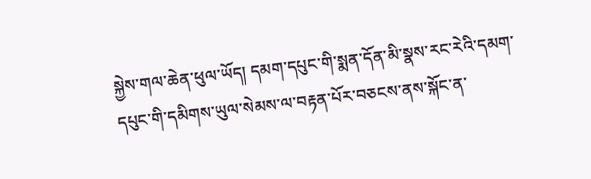སྐྱེས་གལ་ཆེན་ཕུལ་ཡོད། དམག་དཔུང་གི་སྨན་དོན་མི་སྣས་རང་རེའི་དམག་དཔུང་གི་དམིགས་ཡུལ་སེམས་ལ་བརྟན་པོར་བཅངས་ནས་སྐོང་ན་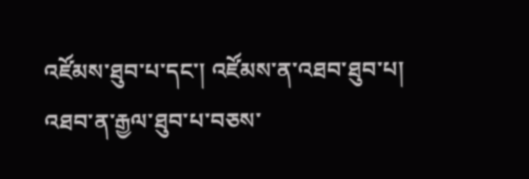འཛོམས་ཐུབ་པ་དང་། འཛོམས་ན་འཐབ་ཐུབ་པ། འཐབ་ན་རྒྱལ་ཐུབ་པ་བཅས་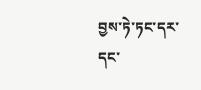བྱས་ཏེ་ཏང་དར་དང་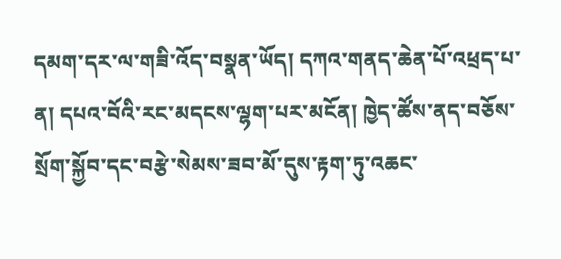དམག་དར་ལ་གཟི་འོད་བསྣན་ཡོད། དཀའ་གནད་ཆེན་པོ་འཕྲད་པ་ན། དཔའ་བོའི་རང་མདངས་ལྷག་པར་མངོན། ཁྱེད་ཚོས་ནད་བཅོས་སྲོག་སྐྱོབ་དང་བརྩེ་སེམས་ཟབ་མོ་དུས་རྟག་ཏུ་འཆང་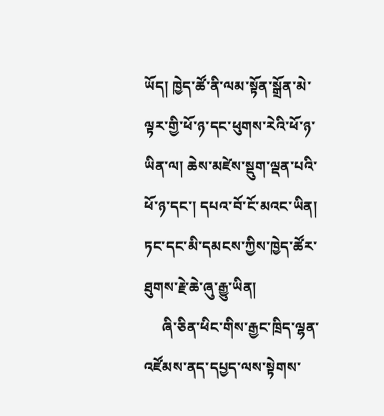ཡོད། ཁྱེད་ཚོ་ནི་ལམ་སྟོན་སྒྲོན་མེ་ལྟར་གྱི་ཕོ་ཉ་དང་ཕུགས་རེའི་ཕོ་ཉ་ཡིན་ལ། ཆེས་མཛེས་སྡུག་ལྡན་པའི་ཕོ་ཉ་དང་། དཔའ་བོ་ངོ་མའང་ཡིན། ཏང་དང་མི་དམངས་ཀྱིས་ཁྱེད་ཚོར་ཐུགས་རྗེ་ཆེ་ཞུ་རྒྱུ་ཡིན།
     ཞི་ཅིན་ཕིང་གིས་རྒྱང་ཁྲིད་ལྷན་འཛོམས་ནད་དཔྱད་ལས་སྟེགས་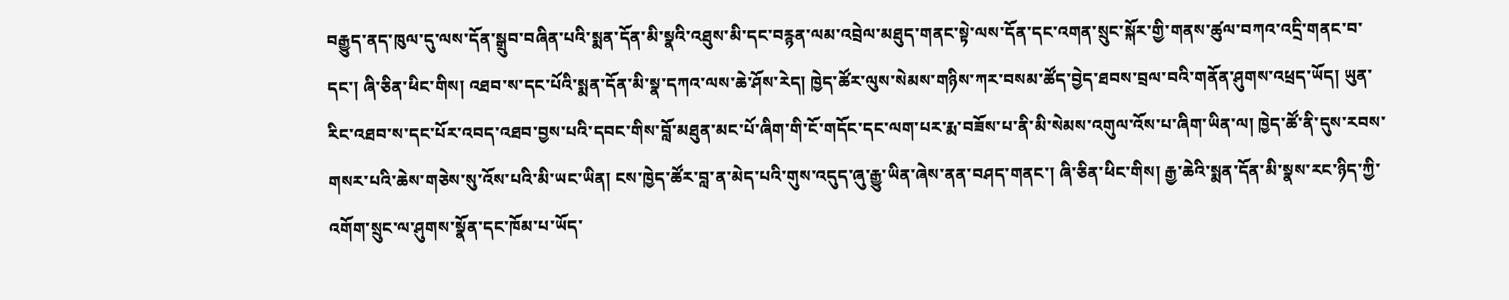བརྒྱུད་ནད་ཁུལ་དུ་ལས་དོན་སྒྲུབ་བཞིན་པའི་སྨན་དོན་མི་སྣའི་འཐུས་མི་དང་བརྙན་ལམ་འབྲེལ་མཐུད་གནང་སྟེ་ལས་དོན་དང་འགན་སྲུང་སྐོར་གྱི་གནས་ཚུལ་བཀའ་འདྲི་གནང་བ་དང་། ཞི་ཅིན་ཕིང་གིས། འཐབ་ས་དང་པོའི་སྨན་དོན་མི་སྣ་དཀའ་ལས་ཆེ་ཤོས་རེད། ཁྱེད་ཚོར་ལུས་སེམས་གཉིས་ཀར་བསམ་ཚོད་བྱེད་ཐབས་བྲལ་བའི་གནོན་ཤུགས་འཕྲད་ཡོད། ཡུན་རིང་འཐབ་ས་དང་པོར་འབད་འཐབ་བྱས་པའི་དབང་གིས་བློ་མཐུན་མང་པོ་ཞིག་གི་ངོ་གདོང་དང་ལག་པར་རྨ་བཟོས་པ་ནི་མི་སེམས་འགུལ་འོས་པ་ཞིག་ཡིན་ལ། ཁྱེད་ཚོ་ནི་དུས་རབས་གསར་པའི་ཆེས་གཅེས་སུ་འོས་པའི་མི་ཡང་ཡིན། ངས་ཁྱེད་ཚོར་བླ་ན་མེད་པའི་གུས་འདུད་ཞུ་རྒྱུ་ཡིན་ཞེས་ནན་བཤད་གནང་། ཞི་ཅིན་ཕིང་གིས། རྒྱ་ཆེའི་སྨན་དོན་མི་སྣས་རང་ཉིད་ཀྱི་འགོག་སྲུང་ལ་ཤུགས་སྣོན་དང་ཁོམ་པ་ཡོད་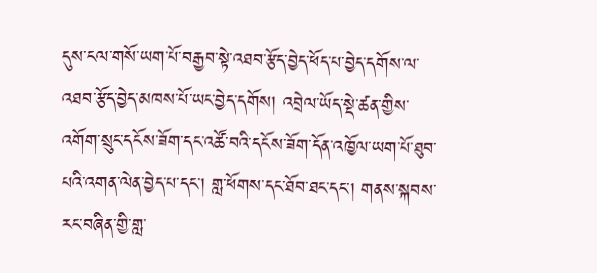དུས་ངལ་གསོ་ཡག་པོ་བརྒྱབ་སྟེ་འཐབ་རྩོད་བྱེད་ཕོད་པ་བྱེད་དགོས་ལ་འཐབ་རྩོད་བྱེད་མཁས་པོ་ཡང་བྱེད་དགོས། འབྲེལ་ཡོད་སྡེ་ཚན་གྱིས་འགོག་སྲུང་དངོས་ཟོག་དང་འཚོ་བའི་དངོས་ཟོག་དོན་འཁྱོལ་ཡག་པོ་ཐུབ་པའི་འགན་ལེན་བྱེད་པ་དང་། གླ་ཕོགས་དང་ཐོབ་ཐང་དང་། གནས་སྐབས་རང་བཞིན་གྱི་གླ་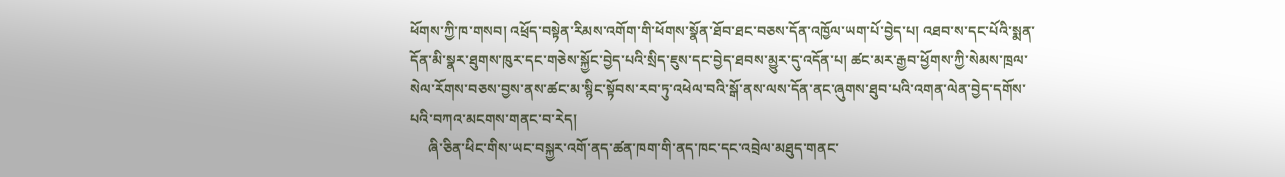ཕོགས་ཀྱི་ཁ་གསབ། འཕྲོད་བསྟེན་རིམས་འགོག་གི་ཕོགས་སྣོན་ཐོབ་ཐང་བཅས་དོན་འཁྱོལ་ཡག་པོ་བྱེད་པ། འཐབ་ས་དང་པོའི་སྨན་དོན་མི་སྣར་ཐུགས་ཁུར་དང་གཅེས་སྐྱོང་བྱེད་པའི་སྲིད་ཇུས་དང་བྱེད་ཐབས་མྱུར་དུ་འདོན་པ། ཚང་མར་རྒྱབ་ཕྱོགས་ཀྱི་སེམས་ཁྲལ་སེལ་རོགས་བཅས་བྱས་ནས་ཚང་མ་སྙིང་སྟོབས་རབ་ཏུ་འཕེལ་བའི་སྒོ་ནས་ལས་དོན་ནང་ཞུགས་ཐུབ་པའི་འགན་ལེན་བྱེད་དགོས་པའི་བཀའ་མངགས་གནང་བ་རེད།
     ཞི་ཅིན་ཕིང་གིས་ཡང་བསྐྱར་འགོ་ནད་ཚན་ཁག་གི་ནད་ཁང་དང་འབྲེལ་མཐུད་གནང་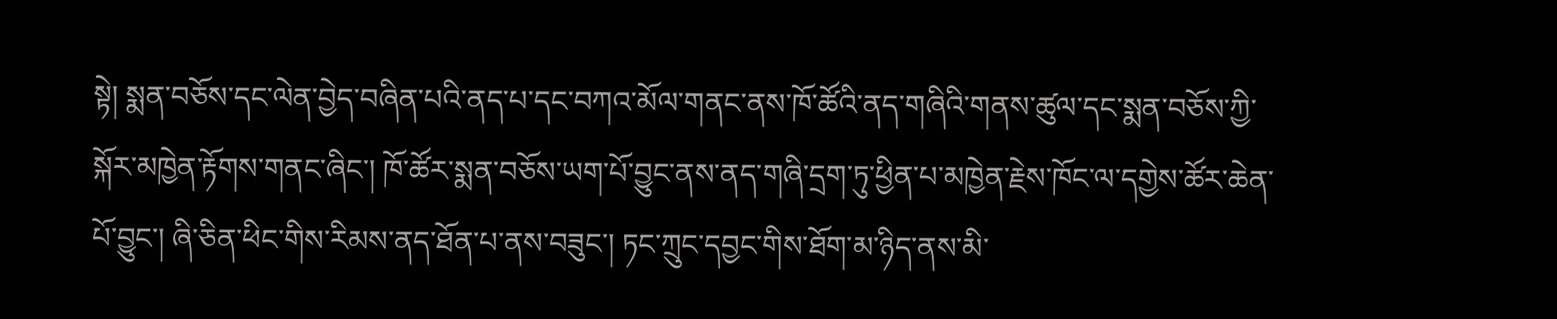སྟེ། སྨན་བཅོས་དང་ལེན་བྱེད་བཞིན་པའི་ནད་པ་དང་བཀའ་མོལ་གནང་ནས་ཁོ་ཚོའི་ནད་གཞིའི་གནས་ཚུལ་དང་སྨན་བཅོས་ཀྱི་སྐོར་མཁྱེན་རྟོགས་གནང་ཞིང་། ཁོ་ཚོར་སྨན་བཅོས་ཡག་པོ་བྱུང་ནས་ནད་གཞི་དྲག་ཏུ་ཕྱིན་པ་མཁྱེན་རྗེས་ཁོང་ལ་དགྱེས་ཚོར་ཆེན་པོ་བྱུང་། ཞི་ཅིན་ཕིང་གིས་རིམས་ནད་ཐོན་པ་ནས་བཟུང་། ཏང་ཀྲུང་དབྱང་གིས་ཐོག་མ་ཉིད་ནས་མི་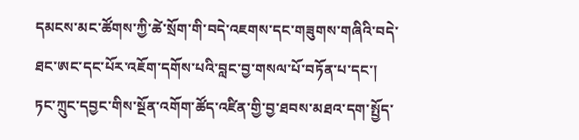དམངས་མང་ཚོགས་ཀྱི་ཚེ་སྲོག་གི་བདེ་འཇགས་དང་གཟུགས་གཞིའི་བདེ་ཐང་ཨང་དང་པོར་འཇོག་དགོས་པའི་བླང་བྱ་གསལ་པོ་བཏོན་པ་དང་། ཏང་ཀྲུང་དབྱང་གིས་སྔོན་འགོག་ཚོད་འཛིན་གྱི་བྱ་ཐབས་མཐའ་དག་སྤྱོད་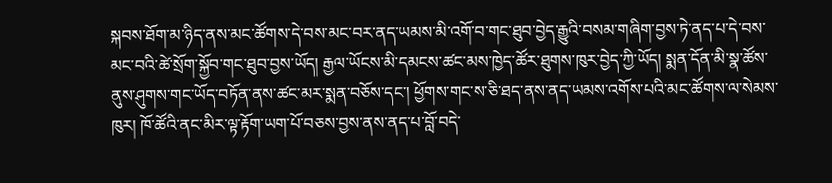སྐབས་ཐོག་མ་ཉིད་ནས་མང་ཚོགས་དེ་བས་མང་བར་ནད་ཡམས་མི་འགོ་བ་གང་ཐུབ་བྱེད་རྒྱུའི་བསམ་གཞིག་བྱས་ཏེ་ནད་པ་དེ་བས་མང་བའི་ཚེ་སྲོག་སྐྱོབ་གང་ཐུབ་བྱས་ཡོད། རྒྱལ་ཡོངས་མི་དམངས་ཚང་མས་ཁྱེད་ཚོར་ཐུགས་ཁུར་བྱེད་ཀྱི་ཡོད། སྨན་དོན་མི་སྣ་ཚོས་ནུས་ཤུགས་གང་ཡོད་བཏོན་ནས་ཚང་མར་སྨན་བཅོས་དང་། ཕྱོགས་གང་ས་ཅི་ཐད་ནས་ནད་ཡམས་འགོས་པའི་མང་ཚོགས་ལ་སེམས་ཁུར། ཁོ་ཚོའི་ནང་མིར་ལྟ་རྟོག་ཡག་པོ་བཅས་བྱས་ནས་ནད་པ་བློ་བདེ་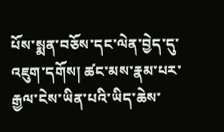པོས་སྨན་བཅོས་དང་ལེན་བྱེད་དུ་འཇུག་དགོས། ཚང་མས་རྣམ་པར་རྒྱལ་ངེས་ཡིན་པའི་ཡིད་ཆེས་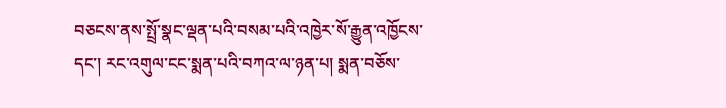བཅངས་ནས་སྤྲོ་སྣང་ལྡན་པའི་བསམ་པའི་འཁྱེར་སོ་རྒྱུན་འཁྱོངས་དང་། རང་འགུལ་ངང་སྨན་པའི་བཀའ་ལ་ཉན་པ། སྨན་བཅོས་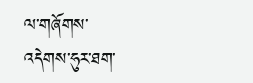ལ་གཞོགས་འདེགས་ཧུར་ཐག་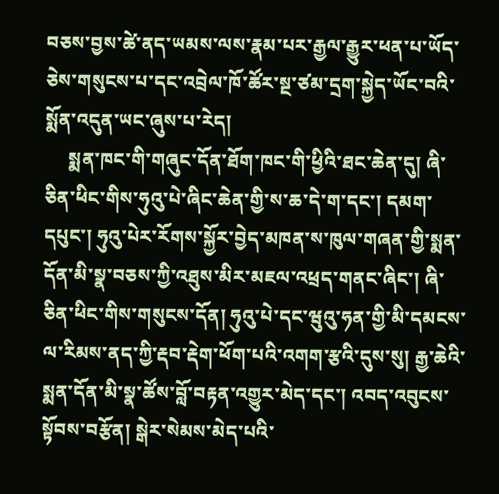བཅས་བྱས་ཚེ་ནད་ཡམས་ལས་རྣམ་པར་རྒྱལ་རྒྱུར་ཕན་པ་ཡོད་ཅེས་གསུངས་པ་དང་འབྲེལ་ཁོ་ཚོར་སྔ་ཙམ་དྲག་སྐྱེད་ཡོང་བའི་སྨོན་འདུན་ཡང་ཞུས་པ་རེད།
     སྨན་ཁང་གི་གཞུང་དོན་ཐོག་ཁང་གི་ཕྱིའི་ཐང་ཆེན་དུ། ཞི་ཅིན་ཕིང་གིས་ཧུའུ་པེ་ཞིང་ཆེན་གྱི་ས་ཆ་དེ་ག་དང་། དམག་དཔུང་། ཧུའུ་པེར་རོགས་སྐྱོར་བྱེད་མཁན་ས་ཁུལ་གཞན་གྱི་སྨན་དོན་མི་སྣ་བཅས་ཀྱི་འཐུས་མིར་མཇལ་འཕྲད་གནང་ཞིང་། ཞི་ཅིན་ཕིང་གིས་གསུངས་དོན། ཧུའུ་པེ་དང་ཝུའུ་ཧན་གྱི་མི་དམངས་ལ་རིམས་ནད་ཀྱི་རྡབ་རྡེག་ཕོག་པའི་འགག་རྩའི་དུས་སུ། རྒྱ་ཆེའི་སྨན་དོན་མི་སྣ་ཚོས་བློ་བརྟན་འགྱུར་མེད་དང་། འབད་འབུངས་སྟོབས་བརྩོན། སྒེར་སེམས་མེད་པའི་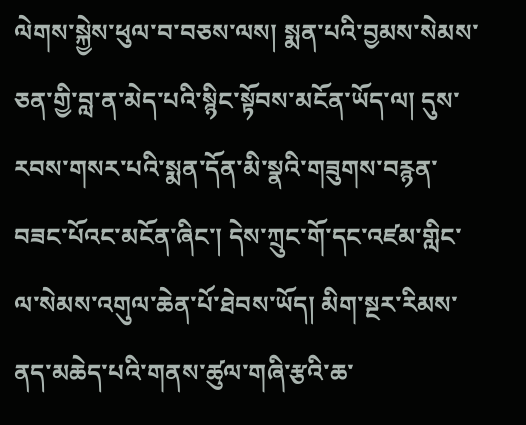ལེགས་སྐྱེས་ཕུལ་བ་བཅས་ལས། སྨན་པའི་བྱམས་སེམས་ཅན་གྱི་བླ་ན་མེད་པའི་སྙིང་སྟོབས་མངོན་ཡོད་ལ། དུས་རབས་གསར་པའི་སྨན་དོན་མི་སྣའི་གཟུགས་བརྙན་བཟང་པོའང་མངོན་ཞིང་། དེས་ཀྲུང་གོ་དང་འཛམ་གླིང་ལ་སེམས་འགུལ་ཆེན་པོ་ཐེབས་ཡོད། མིག་སྔར་རིམས་ནད་མཆེད་པའི་གནས་ཚུལ་གཞི་རྩའི་ཆ་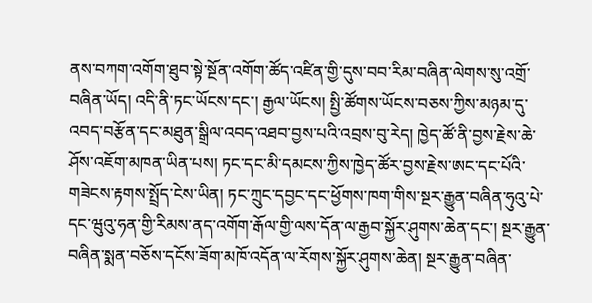ནས་བཀག་འགོག་ཐུབ་སྟེ་སྔོན་འགོག་ཚོད་འཛིན་གྱི་དུས་བབ་རིམ་བཞིན་ལེགས་སུ་འགྲོ་བཞིན་ཡོད། འདི་ནི་ཏང་ཡོངས་དང་། རྒྱལ་ཡོངས། སྤྱི་ཚོགས་ཡོངས་བཅས་ཀྱིས་མཉམ་དུ་འབད་བརྩོན་དང་མཐུན་སྒྲིལ་འབད་འཐབ་བྱས་པའི་འབྲས་བུ་རེད། ཁྱེད་ཚོ་ནི་བྱས་རྗེས་ཆེ་ཤོས་འཇོག་མཁན་ཡིན་པས། ཏང་དང་མི་དམངས་ཀྱིས་ཁྱེད་ཚོར་བྱས་རྗེས་ཨང་དང་པོའི་གཟེངས་རྟགས་སྤྲོད་ངེས་ཡིན། ཏང་ཀྲུང་དབྱང་དང་ཕྱོགས་ཁག་གིས་སྔར་རྒྱུན་བཞིན་ཧུའུ་པེ་དང་ཝུའུ་ཧན་གྱི་རིམས་ནད་འགོག་རྒོལ་གྱི་ལས་དོན་ལ་རྒྱབ་སྐྱོར་ཤུགས་ཆེན་དང་། སྔར་རྒྱུན་བཞིན་སྨན་བཅོས་དངོས་ཟོག་མཁོ་འདོན་ལ་རོགས་སྐྱོར་ཤུགས་ཆེན། སྔར་རྒྱུན་བཞིན་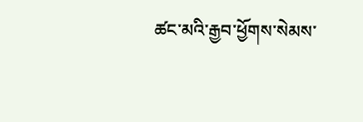ཚང་མའི་རྒྱབ་ཕྱོགས་སེམས་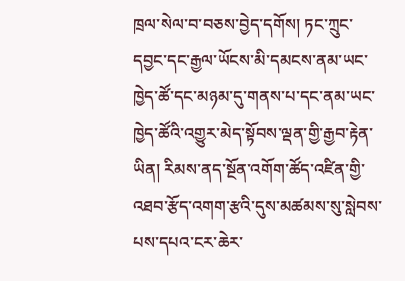ཁྲལ་སེལ་བ་བཅས་བྱེད་དགོས། ཏང་ཀྲུང་དབྱང་དང་རྒྱལ་ཡོངས་མི་དམངས་ནམ་ཡང་ཁྱེད་ཚོ་དང་མཉམ་དུ་གནས་པ་དང་ནམ་ཡང་ཁྱེད་ཚོའི་འགྱུར་མེད་སྟོབས་ལྡན་གྱི་རྒྱབ་རྟེན་ཡིན། རིམས་ནད་སྔོན་འགོག་ཚོད་འཛིན་གྱི་འཐབ་རྩོད་འགག་རྩའི་དུས་མཚམས་སུ་སླེབས་པས་དཔའ་ངར་ཆེར་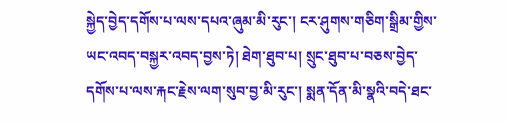སྐྱེད་བྱེད་དགོས་པ་ལས་དཔའ་ཞུམ་མི་རུང་། ངར་ཤུགས་གཅིག་སྒྲིམ་གྱིས་ཡང་འབད་བསྐྱར་འབད་བྱས་ཏེ། ཐེག་ཐུབ་པ། སྲུང་ཐུབ་པ་བཅས་བྱེད་དགོས་པ་ལས་རྐང་རྗེས་ལག་སུབ་བྱ་མི་རུང་། སྨན་དོན་མི་སྣའི་བདེ་ཐང་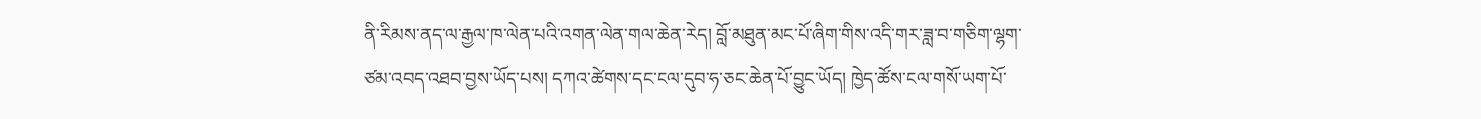ནི་རིམས་ནད་ལ་རྒྱལ་ཁ་ལེན་པའི་འགན་ལེན་གལ་ཆེན་རེད། བློ་མཐུན་མང་པོ་ཞིག་གིས་འདི་གར་ཟླ་བ་གཅིག་ལྷག་ཙམ་འབད་འཐབ་བྱས་ཡོད་པས། དཀའ་ཚེགས་དང་ངལ་དུབ་ཧ་ཅང་ཆེན་པོ་བྱུང་ཡོད། ཁྱེད་ཚོས་ངལ་གསོ་ཡག་པོ་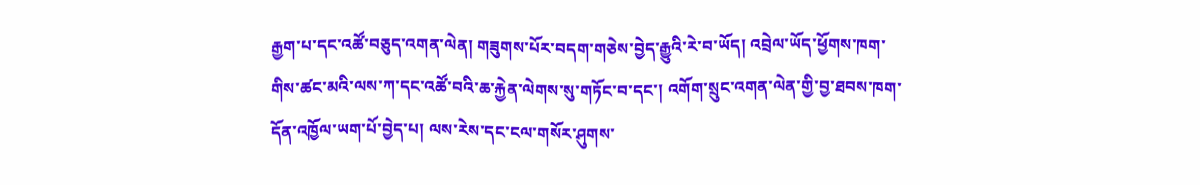རྒྱག་པ་དང་འཚོ་བཅུད་འགན་ལེན། གཟུགས་པོར་བདག་གཅེས་བྱེད་རྒྱུའི་རེ་བ་ཡོད། འབྲེལ་ཡོད་ཕྱོགས་ཁག་གིས་ཚང་མའི་ལས་ཀ་དང་འཚོ་བའི་ཆ་རྐྱེན་ལེགས་སུ་གཏོང་བ་དང་། འགོག་སྲུང་འགན་ལེན་གྱི་བྱ་ཐབས་ཁག་དོན་འཁྱོལ་ཡག་པོ་བྱེད་པ། ལས་རེས་དང་ངལ་གསོར་ཤུགས་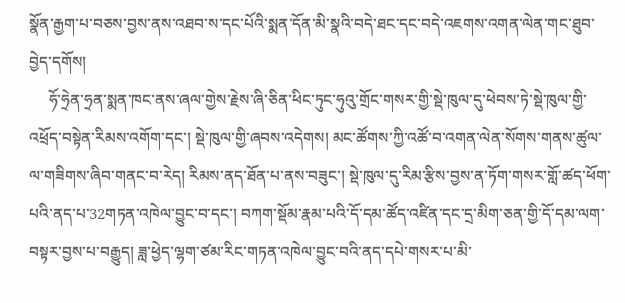སྣོན་རྒྱག་པ་བཅས་བྱས་ནས་འཐབ་ས་དང་པོའི་སྨན་དོན་མི་སྣའི་བདེ་ཐང་དང་བདེ་འཇགས་འགན་ལེན་གང་ཐུབ་བྱེད་དགོས།
     ཧོ་ཧྲེན་ཧྲན་སྨན་ཁང་ནས་ཞལ་གྱེས་རྗེས་ཞི་ཅིན་ཕིང་ཏུང་ཧུའུ་གྲོང་གསར་གྱི་སྡེ་ཁུལ་དུ་ཕེབས་ཏེ་སྡེ་ཁུལ་གྱི་འཕྲོད་བསྟེན་རིམས་འགོག་དང་། སྡེ་ཁུལ་གྱི་ཞབས་འདེགས། མང་ཚོགས་ཀྱི་འཚོ་བ་འགན་ལེན་སོགས་གནས་ཚུལ་ལ་གཟིགས་ཞིབ་གནང་བ་རེད། རིམས་ནད་ཐོན་པ་ནས་བཟུང་། སྡེ་ཁུལ་དུ་རིམ་རྩིས་བྱས་ན་ཏོག་གསར་གློ་ཚད་ཕོག་པའི་ནད་པ་32གཏན་འཁེལ་བྱུང་བ་དང་། བཀག་སྡོམ་རྣམ་པའི་དོ་དམ་ཚོད་འཛིན་དང་དྲ་མིག་ཅན་གྱི་དོ་དམ་ལག་བསྟར་བྱས་པ་བརྒྱུད། ཟླ་ཕྱེད་ལྷག་ཙམ་རིང་གཏན་འཁེལ་བྱུང་བའི་ནད་དཔེ་གསར་པ་མི་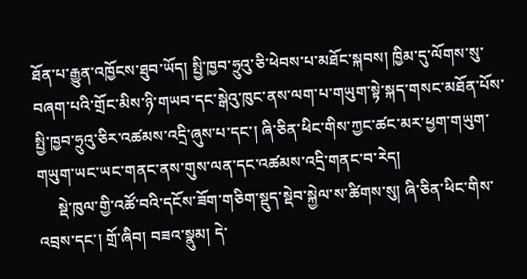ཐོན་པ་རྒྱུན་འཁྱོངས་ཐུབ་ཡོད། སྤྱི་ཁྱབ་ཧྲུའུ་ཅི་ཕེབས་པ་མཐོང་སྐབས། ཁྱིམ་དུ་ལོགས་སུ་བཞག་པའི་གྲོང་མིས་ཉི་གཡབ་དང་སྒེའུ་ཁུང་ནས་ལག་པ་གཡུག་སྟེ་སྐད་གསང་མཐོན་པོས་སྤྱི་ཁྱབ་ཧྲུའུ་ཅིར་འཚམས་འདྲི་ཞུས་པ་དང་། ཞི་ཅིན་ཕིང་གིས་ཀྱང་ཚང་མར་ཕྱག་གཡུག་གཡུག་ཡང་ཡང་གནང་ནས་གུས་ལན་དང་འཚམས་འདྲི་གནང་བ་རེད།
     སྡེ་ཁུལ་གྱི་འཚོ་བའི་དངོས་ཟོག་གཅིག་སྡུད་སྡེབ་སྐྱེལ་ས་ཚིགས་སུ། ཞི་ཅིན་ཕིང་གིས་འབྲས་དང་། གྲོ་ཞིབ། བཟའ་སྣུམ། དེ་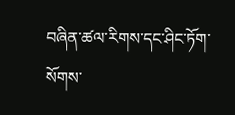བཞིན་ཚལ་རིགས་དང་ཤིང་ཏོག་སོགས་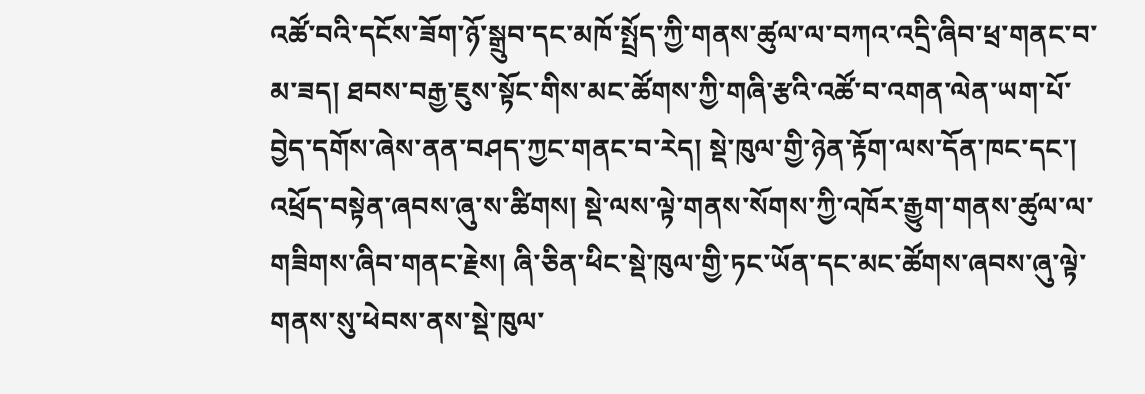འཚོ་བའི་དངོས་ཟོག་ཉོ་སྒྲུབ་དང་མཁོ་སྤྲོད་ཀྱི་གནས་ཚུལ་ལ་བཀའ་འདྲི་ཞིབ་ཕྲ་གནང་བ་མ་ཟད། ཐབས་བརྒྱ་ཇུས་སྟོང་གིས་མང་ཚོགས་ཀྱི་གཞི་རྩའི་འཚོ་བ་འགན་ལེན་ཡག་པོ་བྱེད་དགོས་ཞེས་ནན་བཤད་ཀྱང་གནང་བ་རེད། སྡེ་ཁུལ་གྱི་ཉེན་རྟོག་ལས་དོན་ཁང་དང་། འཕྲོད་བསྟེན་ཞབས་ཞུ་ས་ཚིགས། སྡེ་ལས་ལྟེ་གནས་སོགས་ཀྱི་འཁོར་རྒྱུག་གནས་ཚུལ་ལ་གཟིགས་ཞིབ་གནང་རྗེས། ཞི་ཅིན་ཕིང་སྡེ་ཁུལ་གྱི་ཏང་ཡོན་དང་མང་ཚོགས་ཞབས་ཞུ་ལྟེ་གནས་སུ་ཕེབས་ནས་སྡེ་ཁུལ་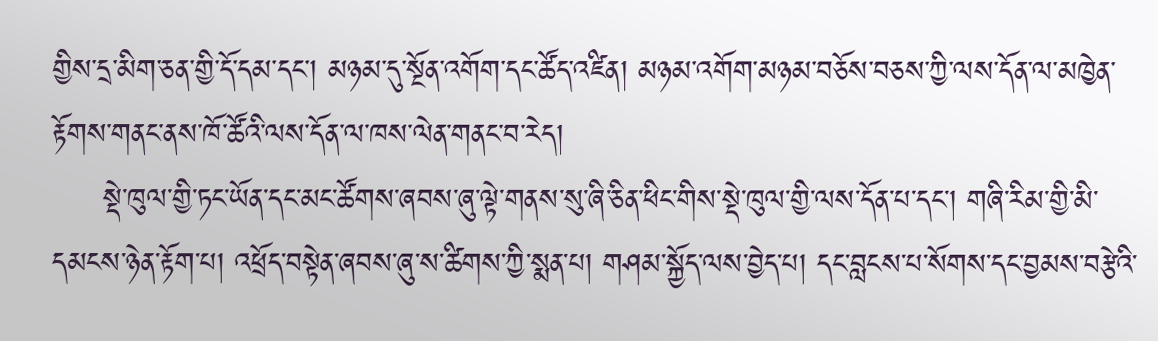གྱིས་དྲ་མིག་ཅན་གྱི་དོ་དམ་དང་། མཉམ་དུ་སྔོན་འགོག་དང་ཚོད་འཛིན། མཉམ་འགོག་མཉམ་བཅོས་བཅས་ཀྱི་ལས་དོན་ལ་མཁྱེན་རྟོགས་གནང་ནས་ཁོ་ཚོའི་ལས་དོན་ལ་ཁས་ལེན་གནང་བ་རེད།
     སྡེ་ཁུལ་གྱི་ཏང་ཡོན་དང་མང་ཚོགས་ཞབས་ཞུ་ལྟེ་གནས་སུ་ཞི་ཅིན་ཕིང་གིས་སྡེ་ཁུལ་གྱི་ལས་དོན་པ་དང་། གཞི་རིམ་གྱི་མི་དམངས་ཉེན་རྟོག་པ། འཕྲོད་བསྟེན་ཞབས་ཞུ་ས་ཚིགས་ཀྱི་སྨན་པ། གཤམ་སྐྱོད་ལས་བྱེད་པ། དང་བླངས་པ་སོགས་དང་བྱམས་བརྩེའི་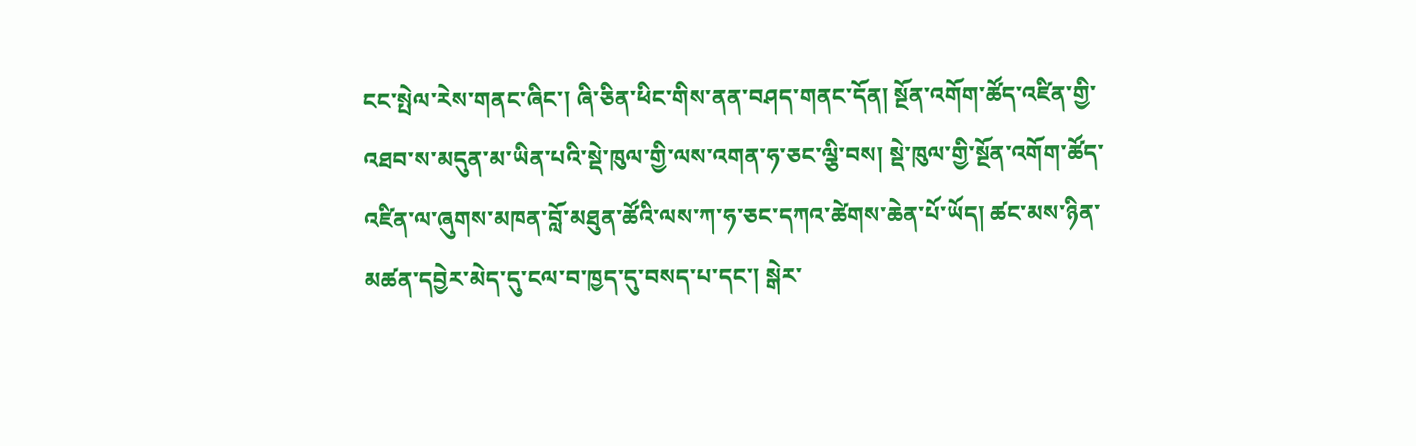ངང་སྤེལ་རེས་གནང་ཞིང་། ཞི་ཅིན་ཕིང་གིས་ནན་བཤད་གནང་དོན། སྔོན་འགོག་ཚོད་འཛིན་གྱི་འཐབ་ས་མདུན་མ་ཡིན་པའི་སྡེ་ཁུལ་གྱི་ལས་འགན་ཧ་ཅང་ལྕི་བས། སྡེ་ཁུལ་གྱི་སྔོན་འགོག་ཚོད་འཛིན་ལ་ཞུགས་མཁན་བློ་མཐུན་ཚོའི་ལས་ཀ་ཧ་ཅང་དཀའ་ཚེགས་ཆེན་པོ་ཡོད། ཚང་མས་ཉིན་མཚན་དབྱེར་མེད་དུ་ངལ་བ་ཁྱད་དུ་བསད་པ་དང་། སྒེར་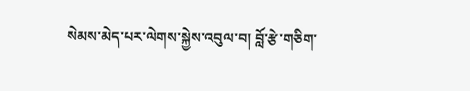སེམས་མེད་པར་ལེགས་སྐྱེས་འབུལ་བ། བློ་རྩེ་གཅིག་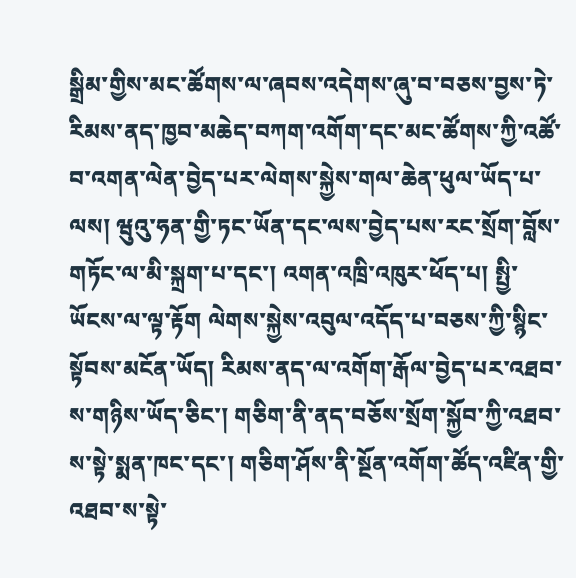སྒྲིམ་གྱིས་མང་ཚོགས་ལ་ཞབས་འདེགས་ཞུ་བ་བཅས་བྱས་ཏེ་རིམས་ནད་ཁྱབ་མཆེད་བཀག་འགོག་དང་མང་ཚོགས་ཀྱི་འཚོ་བ་འགན་ལེན་བྱེད་པར་ལེགས་སྐྱེས་གལ་ཆེན་ཕུལ་ཡོད་པ་ལས། ཝུའུ་ཧན་གྱི་ཏང་ཡོན་དང་ལས་བྱེད་པས་རང་སྲོག་བློས་གཏོང་ལ་མི་སྐྲག་པ་དང་། འགན་འཁྲི་འཁུར་ཕོད་པ། སྤྱི་ཡོངས་ལ་ལྟ་རྟོག ལེགས་སྐྱེས་འབུལ་འདོད་པ་བཅས་ཀྱི་སྙིང་སྟོབས་མངོན་ཡོད། རིམས་ནད་ལ་འགོག་རྒོལ་བྱེད་པར་འཐབ་ས་གཉིས་ཡོད་ཅིང་། གཅིག་ནི་ནད་བཅོས་སྲོག་སྐྱོབ་ཀྱི་འཐབ་ས་སྟེ་སྨན་ཁང་དང་། གཅིག་ཤོས་ནི་སྔོན་འགོག་ཚོད་འཛིན་གྱི་འཐབ་ས་སྟེ་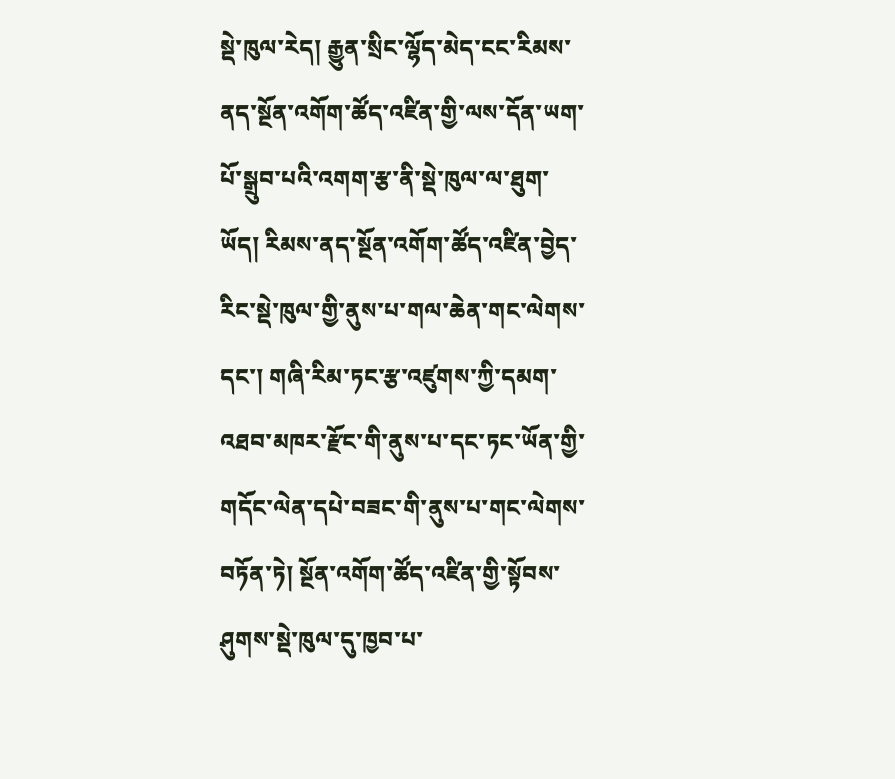སྡེ་ཁུལ་རེད། རྒྱུན་སྲིང་ལྷོད་མེད་ངང་རིམས་ནད་སྔོན་འགོག་ཚོད་འཛིན་གྱི་ལས་དོན་ཡག་པོ་སྒྲུབ་པའི་འགག་རྩ་ནི་སྡེ་ཁུལ་ལ་ཐུག་ཡོད། རིམས་ནད་སྔོན་འགོག་ཚོད་འཛིན་བྱེད་རིང་སྡེ་ཁུལ་གྱི་ནུས་པ་གལ་ཆེན་གང་ལེགས་དང་། གཞི་རིམ་ཏང་རྩ་འཛུགས་ཀྱི་དམག་འཐབ་མཁར་རྫོང་གི་ནུས་པ་དང་ཏང་ཡོན་གྱི་གདོང་ལེན་དཔེ་བཟང་གི་ནུས་པ་གང་ལེགས་བཏོན་ཏེ། སྔོན་འགོག་ཚོད་འཛིན་གྱི་སྟོབས་ཤུགས་སྡེ་ཁུལ་དུ་ཁྱབ་པ་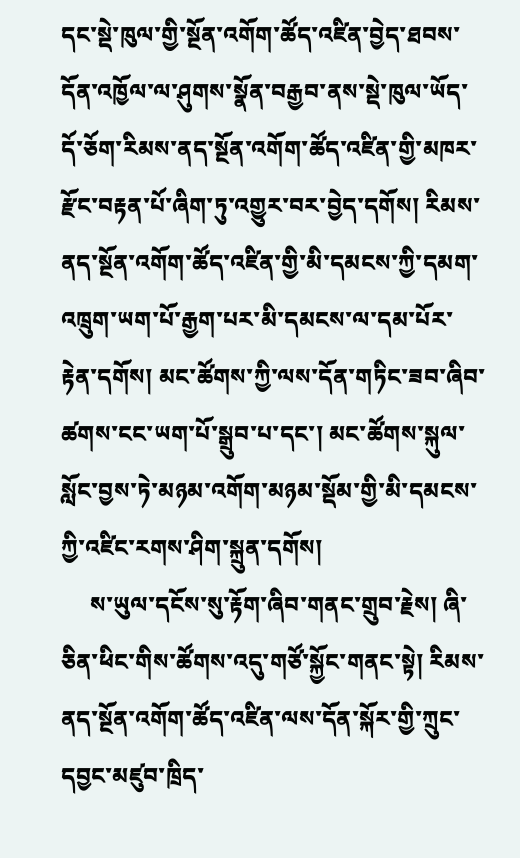དང་སྡེ་ཁུལ་གྱི་སྔོན་འགོག་ཚོད་འཛིན་བྱེད་ཐབས་དོན་འཁྱོལ་ལ་ཤུགས་སྣོན་བརྒྱབ་ནས་སྡེ་ཁུལ་ཡོད་དོ་ཅོག་རིམས་ནད་སྔོན་འགོག་ཚོད་འཛིན་གྱི་མཁར་རྫོང་བརྟན་པོ་ཞིག་ཏུ་འགྱུར་བར་བྱེད་དགོས། རིམས་ནད་སྔོན་འགོག་ཚོད་འཛིན་གྱི་མི་དམངས་ཀྱི་དམག་འཁྲུག་ཡག་པོ་རྒྱག་པར་མི་དམངས་ལ་དམ་པོར་རྟེན་དགོས། མང་ཚོགས་ཀྱི་ལས་དོན་གཏིང་ཟབ་ཞིབ་ཚགས་ངང་ཡག་པོ་སྒྲུབ་པ་དང་། མང་ཚོགས་སྐུལ་སློང་བྱས་ཏེ་མཉམ་འགོག་མཉམ་སྡོམ་གྱི་མི་དམངས་ཀྱི་འཛིང་རགས་ཤིག་སྐྲུན་དགོས།
     ས་ཡུལ་དངོས་སུ་རྟོག་ཞིབ་གནང་གྲུབ་རྗེས། ཞི་ཅིན་ཕིང་གིས་ཚོགས་འདུ་གཙོ་སྐྱོང་གནང་སྟེ། རིམས་ནད་སྔོན་འགོག་ཚོད་འཛིན་ལས་དོན་སྐོར་གྱི་ཀྲུང་དབྱང་མཛུབ་ཁྲིད་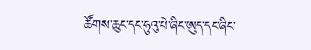ཚོགས་ཆུང་དང་ཧུའུ་པེ་ཞིང་ཨུད་དང་ཞིང་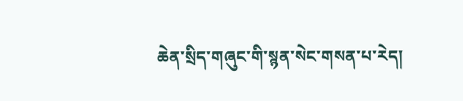ཆེན་སྲིད་གཞུང་གི་སྙན་སེང་གསན་པ་རེད།